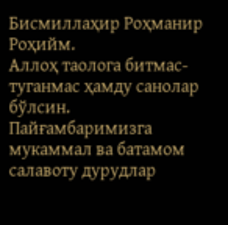Бисмиллаҳир Роҳманир Роҳийм.
Аллоҳ таолога битмас-туганмас ҳамду санолар бўлсин.
Пайғамбаримизга мукаммал ва батамом салавоту дурудлар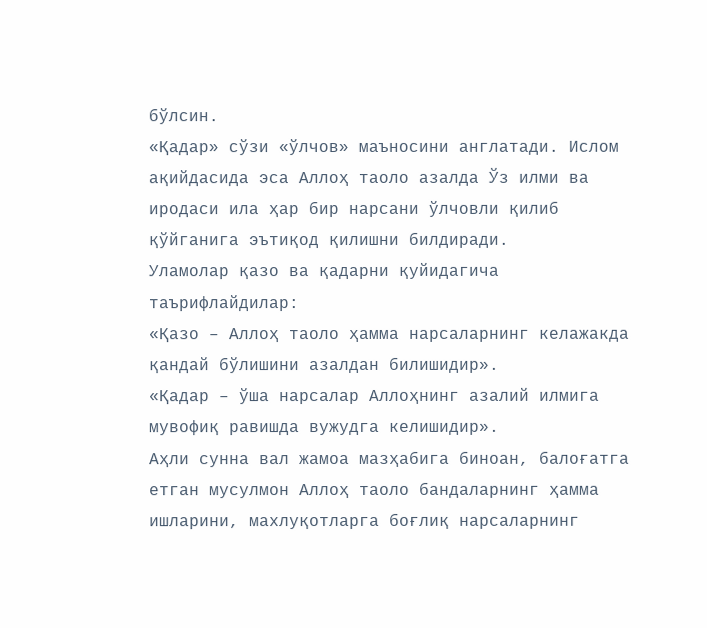бўлсин.
«Қадар» сўзи «ўлчов» маъносини англатади. Ислом ақийдасида эса Аллоҳ таоло азалда Ўз илми ва иродаси ила ҳар бир нарсани ўлчовли қилиб қўйганига эътиқод қилишни билдиради.
Уламолар қазо ва қадарни қуйидагича таърифлайдилар:
«Қазо – Аллоҳ таоло ҳамма нарсаларнинг келажакда қандай бўлишини азалдан билишидир».
«Қадар – ўша нарсалар Аллоҳнинг азалий илмига мувофиқ равишда вужудга келишидир».
Аҳли сунна вал жамоа мазҳабига биноан, балоғатга етган мусулмон Аллоҳ таоло бандаларнинг ҳамма ишларини, махлуқотларга боғлиқ нарсаларнинг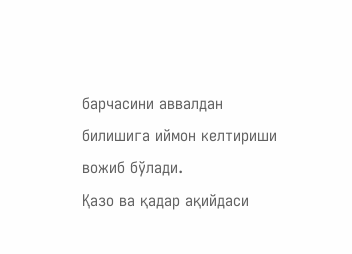барчасини аввалдан билишига иймон келтириши вожиб бўлади.
Қазо ва қадар ақийдаси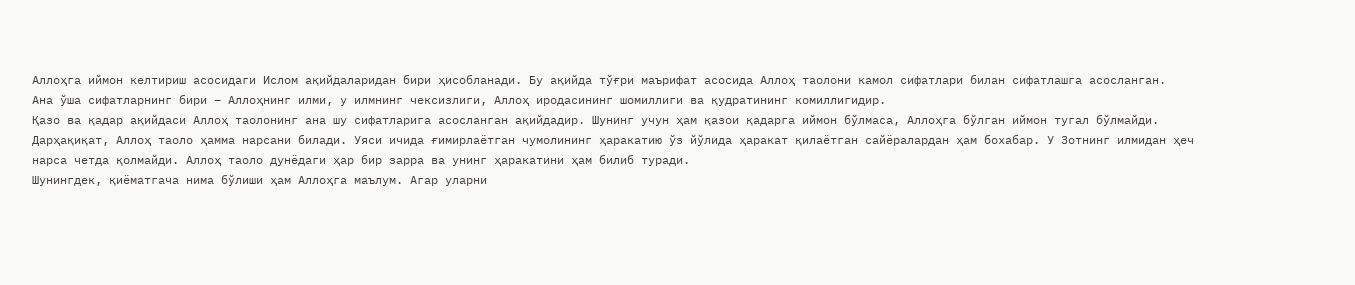Аллоҳга иймон келтириш асосидаги Ислом ақийдаларидан бири ҳисобланади. Бу ақийда тўғри маърифат асосида Аллоҳ таолони камол сифатлари билан сифатлашга асосланган.
Ана ўша сифатларнинг бири – Аллоҳнинг илми, у илмнинг чексизлиги, Аллоҳ иродасининг шомиллиги ва қудратининг комиллигидир.
Қазо ва қадар ақийдаси Аллоҳ таолонинг ана шу сифатларига асосланган ақийдадир. Шунинг учун ҳам қазои қадарга иймон бўлмаса, Аллоҳга бўлган иймон тугал бўлмайди.
Дарҳақиқат, Аллоҳ таоло ҳамма нарсани билади. Уяси ичида ғимирлаётган чумолининг ҳаракатию ўз йўлида ҳаракат қилаётган сайёралардан ҳам бохабар. У Зотнинг илмидан ҳеч нарса четда қолмайди. Аллоҳ таоло дунёдаги ҳар бир зарра ва унинг ҳаракатини ҳам билиб туради.
Шунингдек, қиёматгача нима бўлиши ҳам Аллоҳга маълум. Агар уларни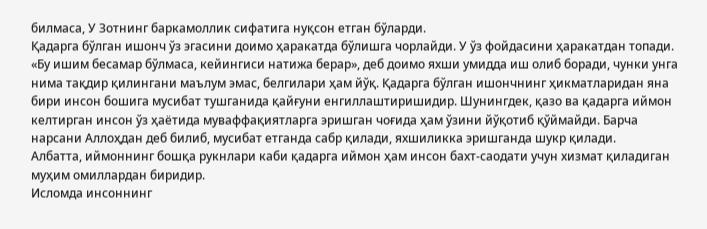билмаса, У Зотнинг баркамоллик сифатига нуқсон етган бўларди.
Қадарга бўлган ишонч ўз эгасини доимо ҳаракатда бўлишга чорлайди. У ўз фойдасини ҳаракатдан топади. «Бу ишим бесамар бўлмаса, кейингиси натижа берар», деб доимо яхши умидда иш олиб боради, чунки унга нима тақдир қилингани маълум эмас, белгилари ҳам йўқ. Қадарга бўлган ишончнинг ҳикматларидан яна бири инсон бошига мусибат тушганида қайғуни енгиллаштиришидир. Шунингдек, қазо ва қадарга иймон келтирган инсон ўз ҳаётида муваффақиятларга эришган чоғида ҳам ўзини йўқотиб қўймайди. Барча нарсани Аллоҳдан деб билиб, мусибат етганда сабр қилади, яхшиликка эришганда шукр қилади.
Албатта, иймоннинг бошқа рукнлари каби қадарга иймон ҳам инсон бахт-саодати учун хизмат қиладиган муҳим омиллардан биридир.
Исломда инсоннинг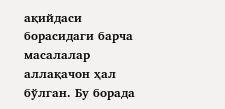ақийдаси борасидаги барча масалалар аллақачон ҳал бўлган. Бу борада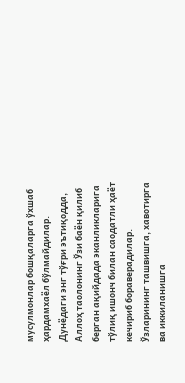мусулмонлар бошқаларга ўхшаб ҳардамхаёл бўлмайдилар. Дунёдаги энг тўғри эътиқодда, Аллоҳ таолонинг Ўзи баён қилиб берган ақийдада эканликларига тўлиқ ишонч билан саодатли ҳаёт кечириб бораверадилар. Ўзларининг ташвишга, хавотирга ва иккиланишга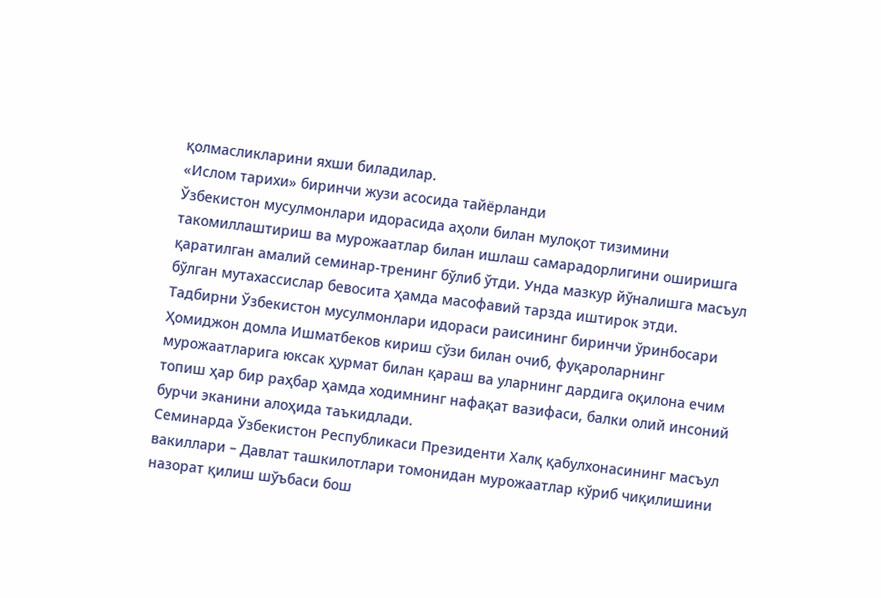қолмасликларини яхши биладилар.
«Ислом тарихи» биринчи жузи асосида тайёрланди
Ўзбекистон мусулмонлари идорасида аҳоли билан мулоқот тизимини такомиллаштириш ва мурожаатлар билан ишлаш самарадорлигини оширишга қаратилган амалий семинар-тренинг бўлиб ўтди. Унда мазкур йўналишга масъул бўлган мутахассислар бевосита ҳамда масофавий тарзда иштирок этди.
Тадбирни Ўзбекистон мусулмонлари идораси раисининг биринчи ўринбосари Ҳомиджон домла Ишматбеков кириш сўзи билан очиб, фуқароларнинг мурожаатларига юксак ҳурмат билан қараш ва уларнинг дардига оқилона ечим топиш ҳар бир раҳбар ҳамда ходимнинг нафақат вазифаси, балки олий инсоний бурчи эканини алоҳида таъкидлади.
Семинарда Ўзбекистон Республикаси Президенти Халқ қабулхонасининг масъул вакиллари – Давлат ташкилотлари томонидан мурожаатлар кўриб чиқилишини назорат қилиш шўъбаси бош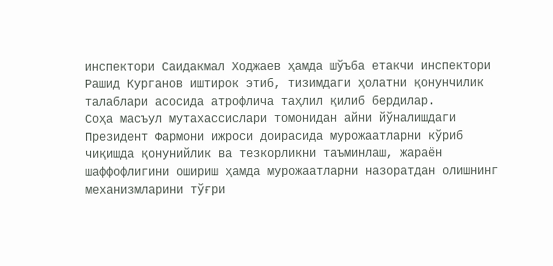инспектори Саидакмал Ходжаев ҳамда шўъба етакчи инспектори Рашид Курганов иштирок этиб, тизимдаги ҳолатни қонунчилик талаблари асосида атрофлича таҳлил қилиб бердилар.
Соҳа масъул мутахассислари томонидан айни йўналишдаги Президент Фармони ижроси доирасида мурожаатларни кўриб чиқишда қонунийлик ва тезкорликни таъминлаш, жараён шаффофлигини ошириш ҳамда мурожаатларни назоратдан олишнинг механизмларини тўғри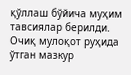қўллаш бўйича муҳим тавсиялар берилди.
Очиқ мулоқот руҳида ўтган мазкур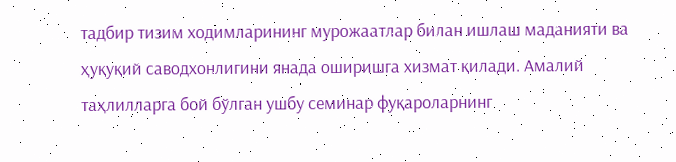тадбир тизим ходимларининг мурожаатлар билан ишлаш маданияти ва ҳуқуқий саводхонлигини янада оширишга хизмат қилади. Амалий таҳлилларга бой бўлган ушбу семинар фуқароларнинг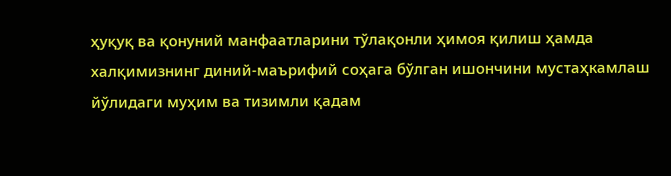ҳуқуқ ва қонуний манфаатларини тўлақонли ҳимоя қилиш ҳамда халқимизнинг диний-маърифий соҳага бўлган ишончини мустаҳкамлаш йўлидаги муҳим ва тизимли қадам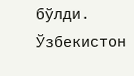бўлди.
Ўзбекистон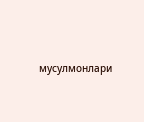мусулмонлари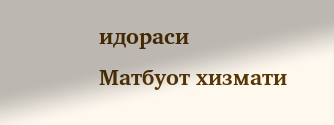идораси
Матбуот хизмати